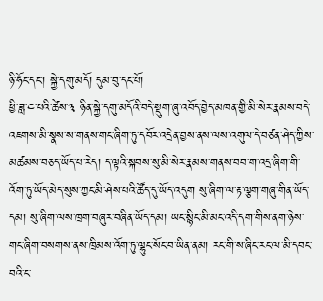ཉི་ཧོང་དང་། སྐྱེ་དགུ་མདོ། དུམ་བུ་དང་པོ།
ཕྱི་ཟླ་༤་པའི་ཚེས་༣ ཉིན་སྐྱེ་དགུ་མདོའི་བདེ་སྡུག་ཞུ་འབོད་བྱེད་མཁན་གྱི་མི་སེར་རྣམས་བདེ་འཇགས་མི་སྣས་ས་གནས་གང་ཞིག་ཏུ་དབོར་འདྲེན་བྱས་ནས་ལས་འགུལ་དེ་བཙན་ཤེད་ཀྱིས་མཚམས་བཅད་ཡོད་པ་རེད། ད་ལྟའི་སྐབས་སུ་མི་སེར་རྣམས་གནས་བབ་ག་འདྲ་ཞིག་གི་འོག་ཏུ་ཡོད་མེད་སུས་ཀྱང་མི་ཤེས་པའི་ཚོད་དུ་ཡོད་འདུག སུ་ཞིག་ལ་རྟ་ལྕག་གཞུ་གིན་ཡོད་དམ། སུ་ཞིག་ལས་ཁྲག་བཞུར་བཞིན་ཡོད་དམ། ཡང་སྙིང་མི་མང་འདི་དག་གིས་ནག་ཉེས་གང་ཞིག་བསགས་ནས་ཁྲིམས་འོག་ཏུ་ལྷུང་སོང་བ་ཡིན་ནམ། རང་གི་ས་ཞིང་རང་ལ་མི་དབང་བའི་ང་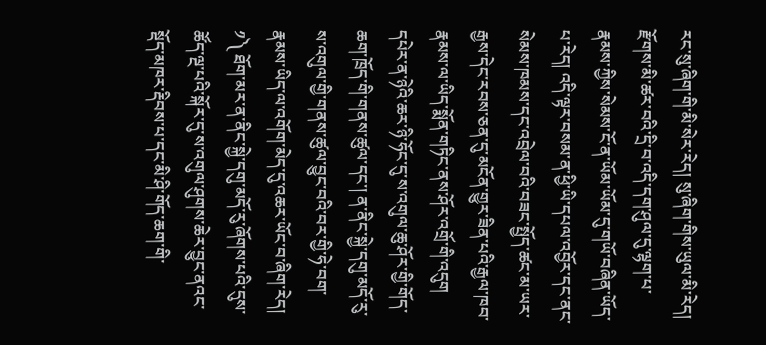རང་སུ་ཞིག་གི་མི་སེར་རེད། སུ་ཞིག་གིས་ཡུལ་མི་རེད། རྫོགས་མི་ཚར་བའི་དྲི་བ་འདི་དག་ཤུལ་དུ་ལྷག་པ་རྣམས་ཀྱིས་སེམས་ངོ་ན་ཡོམ་ཡོམ་དུ་གཡོ་བཞིན་ཡོད་པ་རེད། འདི་ལྟར་བསམ་ན་ཕྱི་ཡི་དཔལ་འབྱོར་དང་ནང་སེམས་ཁམས་དང་འབྲེལ་བའི་བཟང་སྤྱོད་ཚང་མ་ཡར་རྒྱས་དེང་རབས་ཅན་དུ་མངོན་གྱུར་ཟིན་པའི་རྒྱལ་ཁབ་རྣམས་ལ་ཡིད་སྨོན་གཏིང་ནས་ཤོར་འགྲོ་གི་འདུག དཔེར་ན་ཉེའི་ཆར་ཉི་ཧོང་དུ་ས་འགུལ་ཆུ་ཤོར་གྱི་གོད་ཆག་ཁྲོད་གི་གནས་ཚུལ་དང་། ན་ནིང་སྐྱེ་དགུ་མདོ་རུ་ས་འགུལ་གྱི་གནས་ཚུལ་བྱུང་བའི་བར་གྱི་ཧེ་བག་རྣམས་ཡིད་ལ་འགོག་མེད་དུ་འཆར་ཡོང་བ་ཞིག་རེད།
༡༽ ཐོག་མར་ན་ནིང་སྐྱེ་དགུ་མདོ་རུ་ཞོགས་པའི་དུས་ཚོད་ལྔ་པའི་སྐོར་དུ་ས་འགུལ་ཤུགས་ཆེར་བྱུང་ནའང་སྡོད་མཁར་རྡིབས་པ་དང་མི་ཤི་གོད་ཆག་གི་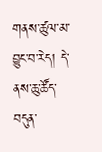གནས་ཚུལ་མ་བྱུང་བ་རེད། དེ་ནས་ཆུ་ཚོད་བདུན་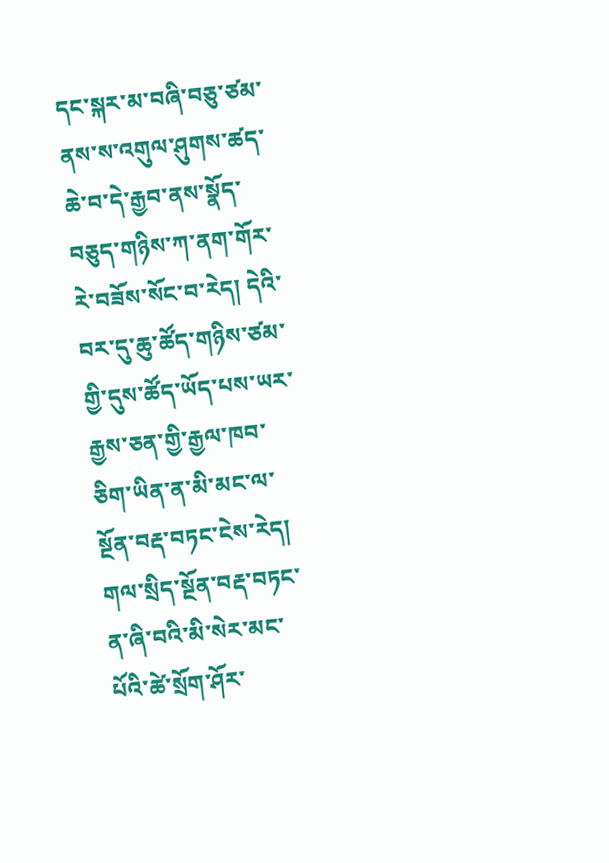དང་སྐར་མ་བཞི་བཅུ་ཙམ་ནས་ས་འགུལ་ཤུགས་ཚད་ཆེ་བ་དེ་རྒྱབ་ནས་སྣོད་བཅུད་གཉིས་ཀ་ནག་གོར་རེ་བཟོས་སོང་བ་རེད། དེའི་བར་དུ་ཆུ་ཚོད་གཉིས་ཙམ་གྱི་དུས་ཚོད་ཡོད་པས་ཡར་རྒྱས་ཅན་གྱི་རྒྱལ་ཁབ་ཅིག་ཡིན་ན་མི་མང་ལ་སྔོན་བརྡ་བཏང་ངེས་རེད། གལ་སྲིད་སྔོན་བརྡ་བཏང་ན་ཞི་བའི་མི་སེར་མང་པོའི་ཚེ་སྲོག་ཤོར་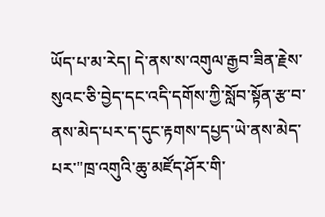ཡོད་པ་མ་རེད། དེ་ནས་ས་འགུལ་རྒྱབ་ཟིན་རྗེས་སུའང་ཅི་བྱེད་དང་འདི་དགོས་ཀྱི་སློབ་སྟོན་རྩ་བ་ནས་མེད་པར་ད་དུང་རྟགས་དཔྱད་ཡེ་ནས་མེད་པར་"ཁྲ་འགུའི་ཆུ་མཛོད་ཤོར་གི་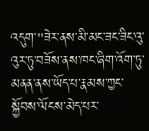འདུག་"ཟེར་ནས་མི་མང་ཟང་ཟིང་འུ་འུར་ཏུ་བཟོས་ནས་ཁང་ཞིག་འོག་ཏུ་མནན་ནས་ཡོད་པ་རྣམས་ཀྱང་སྐྱོབས་ལོངས་མེད་པར་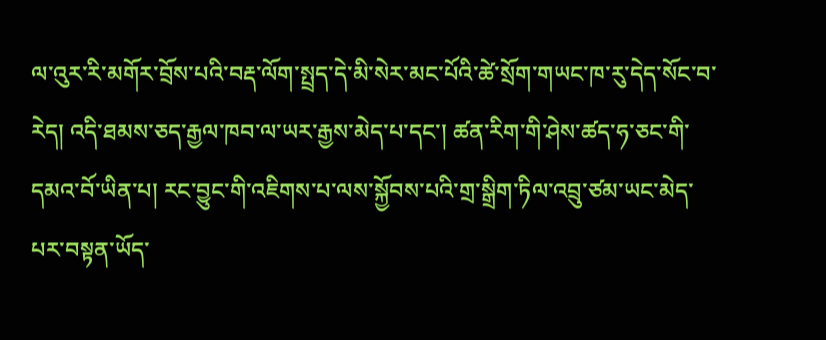ལ་འུར་རི་མགོར་བྲོས་པའི་བརྡ་ལོག་སྤྲད་དེ་མི་སེར་མང་པོའི་ཚེ་སྲོག་གཡང་ཁ་རུ་དེད་སོང་བ་རེད། འདི་ཐམས་ཅད་རྒྱལ་ཁབ་ལ་ཡར་རྒྱས་མེད་པ་དང་། ཚན་རིག་གི་ཤེས་ཚད་ཧ་ཅང་གི་དམའ་བོ་ཡིན་པ། རང་བྱུང་གི་འཇིགས་པ་ལས་སྐྱོབས་པའི་གྲ་སྒྲིག་ཏིལ་འབྲུ་ཙམ་ཡང་མེད་པར་བསྟན་ཡོད་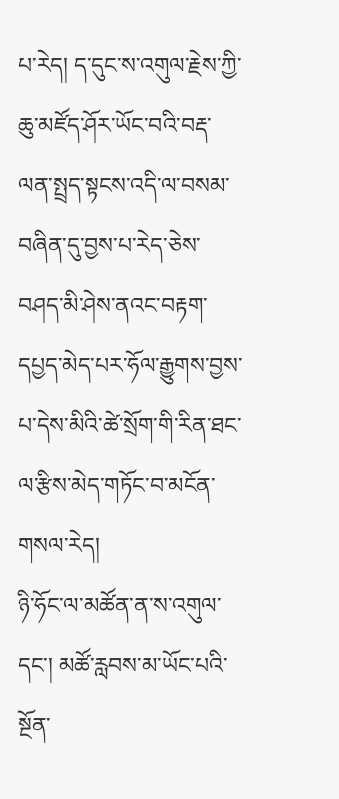པ་རེད། ད་དུང་ས་འགུལ་རྗེས་ཀྱི་ཆུ་མཛོད་ཤོར་ཡོང་བའི་བརྡ་ལན་སྤྲད་སྟངས་འདི་ལ་བསམ་བཞིན་དུ་བྱས་པ་རེད་ཅེས་བཤད་མི་ཤེས་ནའང་བརྟག་དཔྱད་མེད་པར་ཧོལ་རྒྱུགས་བྱས་པ་དེས་མིའི་ཚེ་སྲོག་གི་རིན་ཐང་ལ་རྩིས་མེད་གཏོང་བ་མངོན་གསལ་རེད།
ཉི་ཧོང་ལ་མཚོན་ན་ས་འགུལ་དང་། མཚོ་རླབས་མ་ཡོང་པའི་སྔོན་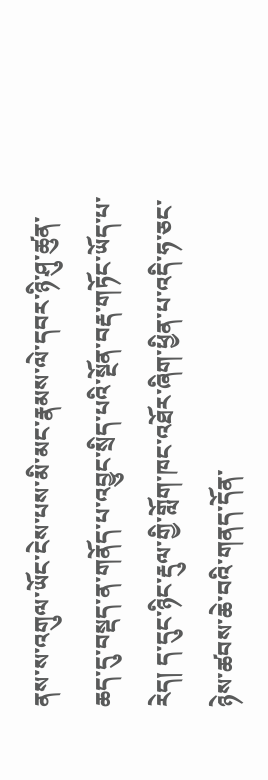ནས་ས་འགུལ་ཡོང་ངེས་པས་མི་མང་རྣམས་ལེ་དབར་ཉི་ཤུ་ཚུན་ཆད་དུ་བསྡད་ན་གནོད་པ་འབྱུང་སྲིད་པའི་སྔོན་བརྡ་གཏོང་ཡོད་པ་རེད། ད་དུང་ཉིང་རྡུལ་གྱི་གློག་ཁང་འཐོར་ཞིག་ཕྱིན་པ་འདི་ཧ་ཅང་ཉེས་ཚབས་ཆེ་བའི་གནད་དོན་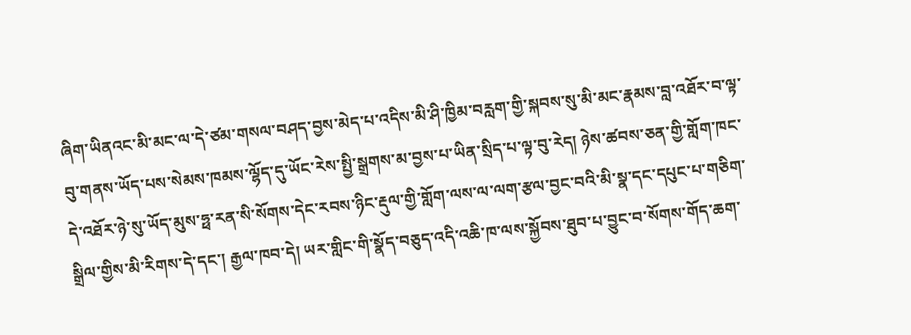ཞིག་ཡིནའང་མི་མང་ལ་དེ་ཙམ་གསལ་བཤད་བྱས་མེད་པ་འདིས་མི་ཤི་ཁྱིམ་བརླག་གྱི་སྐབས་སུ་མི་མང་རྣམས་བླ་འཐོར་བ་ལྟ་བུ་གནས་ཡོད་པས་སེམས་ཁམས་ལྷོད་དུ་ཡོང་རེས་སྤྱི་སྒྲགས་མ་བྱས་པ་ཡིན་སྲིད་པ་ལྟ་བུ་རེད། ཉེས་ཚབས་ཅན་གྱི་གློག་ཁང་དེ་འཐོར་ཉེ་སུ་ཡོད་མུས་ཧྥ་རན་སི་སོགས་དེང་རབས་ཉིང་རྡུལ་གྱི་གློག་ལས་ལ་ལག་རྩལ་བྱང་བའི་མི་སྣ་དང་དཔུང་པ་གཅིག་སྒྲིལ་གྱིས་མི་རིགས་དེ་དང་། རྒྱལ་ཁབ་དེ། ཡར་གླིང་གི་སྣོད་བཅུད་འདི་འཆི་ཁ་ལས་སྐྱོབས་ཐུབ་པ་བྱུང་བ་སོགས་གོད་ཆག་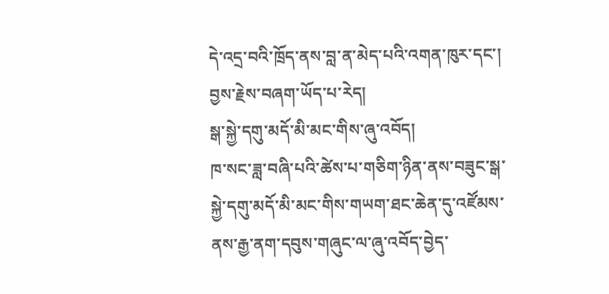དེ་འདྲ་བའི་ཁྲོད་ནས་བླ་ན་མེད་པའི་འགན་ཁུར་དང་། བྱས་རྗེས་བཞག་ཡོད་པ་རེད།
སྒ་སྐྱེ་དགུ་མདོ་མི་མང་གིས་ཞུ་འབོད།
ཁ་སང་ཟླ་བཞི་པའི་ཚེས་པ་གཅིག་ཉིན་ནས་བཟུང་སྒ་སྐྱེ་དགུ་མདོ་མི་མང་གིས་གཡག་ཐང་ཆེན་དུ་འཛོམས་ནས་རྒྱ་ནག་དབུས་གཞུང་ལ་ཞུ་འབོད་བྱེད་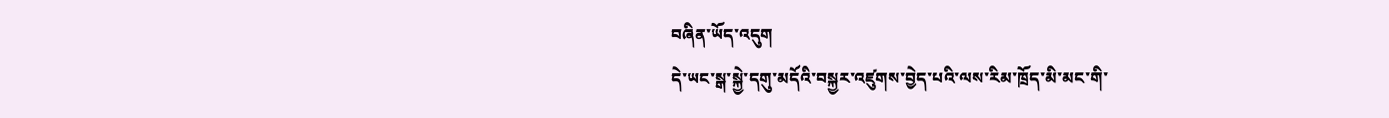བཞིན་ཡོད་འདུག
དེ་ཡང་སྒ་སྐྱེ་དགུ་མདོའི་བསྐྱར་འཛུགས་བྱེད་པའི་ལས་རིམ་ཁྲོད་མི་མང་གི་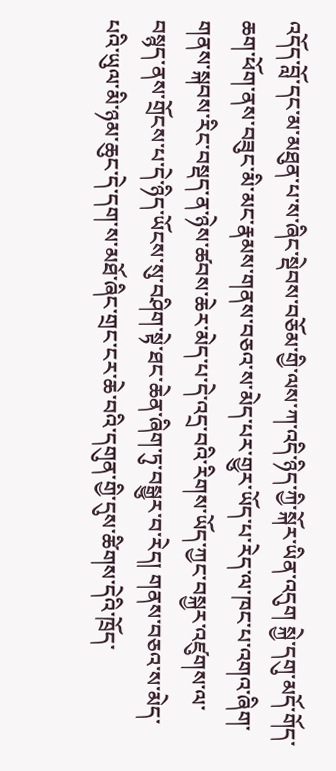འདོད་བློ་དང་མ་མཐུན་པ་ས་ཞིང་སྡེབས་བཅོམ་གྱི་ལས་ཀ་འདི་ཉིད་ཀྱི་སྐོར་ཡིན་འདུག སྐྱེ་དགུ་མདོ་གོད་ཆག་ཕོག་ནས་བཟུང་མི་མང་རྣམས་གནས་བཅའ་ས་མེད་པར་གྱུར་ཡོད་པ་རེད་ལ་ཁང་པ་འགའ་ཞིག་གནས་སྐབས་རིང་བསྡད་ན་ཉེས་ཚབས་ཆེར་མེད་པ་དེ་འདྲ་བའི་རིགས་ཡོད་ཀྱང་བསྐྱར་འཛུགས་ལ་བསྙད་ནས་གྲོངས་པ་དེ་ཉིད་ཡོངས་སུ་བཤིག་སྟེ་ཐང་ཆེན་ཞིག་ཏུ་བསྒྱུར་བ་རེད། གནས་བཅའ་ས་མེད་པའི་ཡུལ་མི་ཉམ་ཆུང་དེ་དག་ས་མཐོ་ཞིང་གྲང་ངར་ཆེ་བའི་དགུན་གྱི་དུས་ཚིགས་དེའི་ཁྲོད་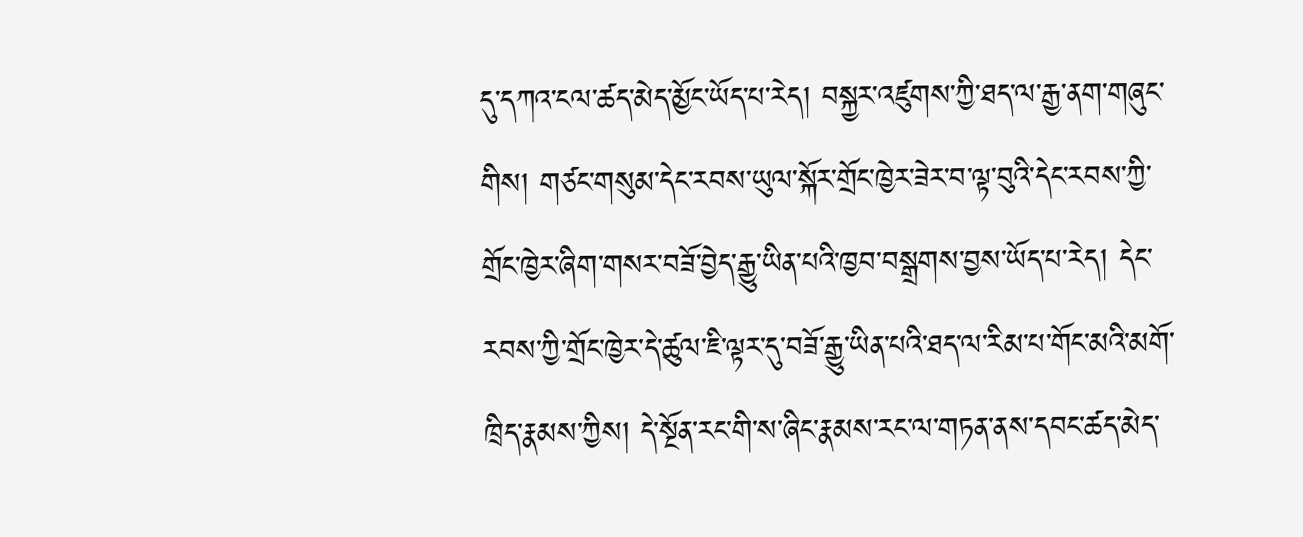དུ་དཀའ་ངལ་ཚད་མེད་མྱོང་ཡོད་པ་རེད། བསྐྱར་འཛུགས་ཀྱི་ཐད་ལ་རྒྱ་ནག་གཞུང་གིས། གཙང་གསུམ་དེང་རབས་ཡུལ་སྐོར་གྲོང་ཁྱེར་ཟེར་བ་ལྟ་བུའི་དེང་རབས་ཀྱི་གྲོང་ཁྱེར་ཞིག་གསར་བཟོ་བྱེད་རྒྱུ་ཡིན་པའི་ཁྱབ་བསྒྲགས་བྱས་ཡོད་པ་རེད། དེང་རབས་ཀྱི་གྲོང་ཁྱེར་དེ་ཚུལ་ཇི་ལྟར་དུ་བཟོ་རྒྱུ་ཡིན་པའི་ཐད་ལ་རིམ་པ་གོང་མའི་མགོ་ཁྲིད་རྣམས་ཀྱིས། དེ་སྔོན་རང་གི་ས་ཞིང་རྣམས་རང་ལ་གཏན་ནས་དབང་ཚད་མེད་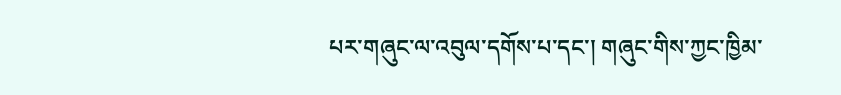པར་གཞུང་ལ་འབུལ་དགོས་པ་དང་། གཞུང་གིས་ཀྱང་ཁྱིམ་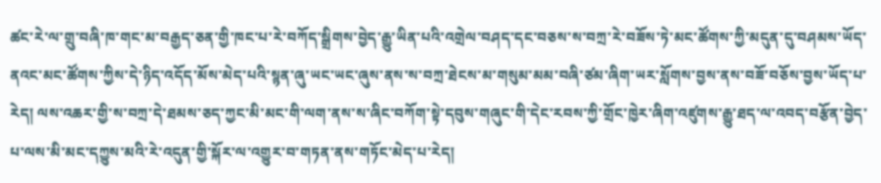ཚང་རེ་ལ་གྲུ་བཞི་ཁ་གང་མ་བརྒྱད་ཅན་གྱི་ཁང་པ་རེ་བཀོད་སྒྲིགས་བྱེད་རྒྱུ་ཡིན་པའི་འགྲེལ་བཤད་དང་བཅས་ས་བཀྲ་རེ་བཟོས་ཏེ་མང་ཚོགས་ཀྱི་མདུན་དུ་བཤམས་ཡོད་ནའང་མང་ཚོགས་ཀྱིས་དེ་ཉིད་འདོད་མོས་མེད་པའི་སྙན་ཞུ་ཡང་ཡང་ཞུས་ནས་ས་བཀྲ་ཐེངས་མ་གསུམ་མམ་བཞི་ཙམ་ཞིག་ཡར་སློགས་བྱས་ནས་བཟོ་བཅོས་བྱས་ཡོད་པ་རེད། ལས་འཆར་གྱི་ས་བཀྲ་དེ་ཐམས་ཅད་ཀྱང་མི་མང་གི་ལག་ནས་ས་ཞིང་བཀོག་སྟེ་དབུས་གཞུང་གི་དེང་རབས་ཀྱི་གྲོང་ཁྱེར་ཞིག་འཛུགས་རྒྱུ་ཐད་ལ་འབད་བརྩོན་བྱེད་པ་ལས་མི་མང་དཀྱུས་མའི་རེ་འདུན་གྱི་སྐོར་ལ་འགྱུར་བ་གཏན་ནས་གཏོང་མེད་པ་རེད།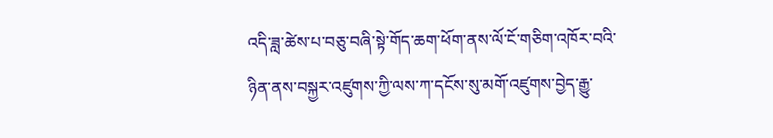འདི་ཟླ་ཚེས་པ་བཅུ་བཞི་སྟེ་གོད་ཆག་ཕོག་ནས་ལོ་ངོ་གཅིག་འཁོར་བའི་ཉིན་ནས་བསྐྱར་འཛུགས་ཀྱི་ལས་ཀ་དངོས་སུ་མགོ་འཛུགས་བྱེད་རྒྱུ་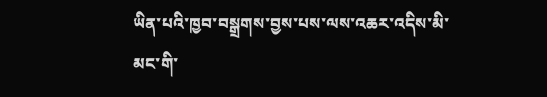ཡིན་པའི་ཁྱབ་བསྒྲགས་བྱས་པས་ལས་འཆར་འདིས་མི་མང་གི་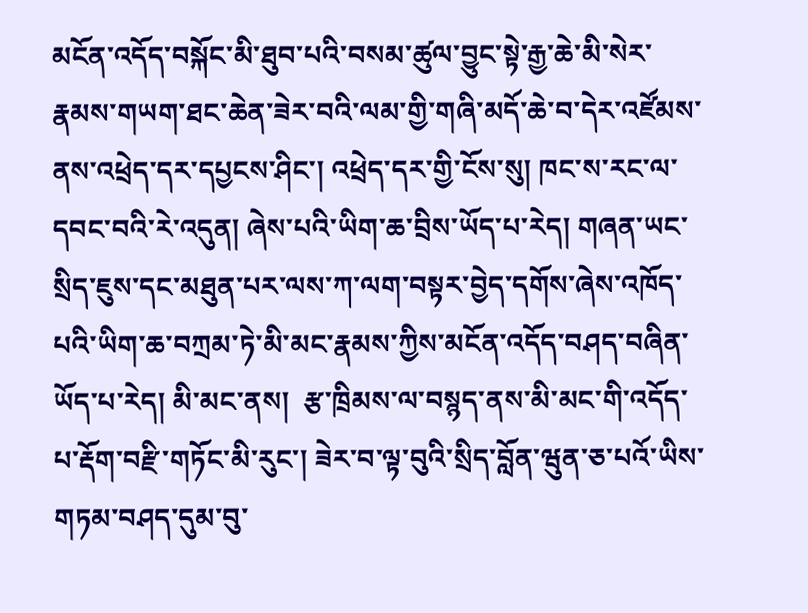མངོན་འདོད་བསྐོང་མི་ཐུབ་པའི་བསམ་ཚུལ་བྱུང་སྟེ་རྒྱ་ཆེ་མི་སེར་རྣམས་གཡག་ཐང་ཆེན་ཟེར་བའི་ལམ་གྱི་གཞི་མདོ་ཆེ་བ་དེར་འཛོམས་ནས་འཕྲེད་དར་དཔྱངས་ཤིང་། འཕྲེད་དར་གྱི་ངོས་སུ། ཁང་ས་རང་ལ་དབང་བའི་རེ་འདུན། ཞེས་པའི་ཡིག་ཆ་བྲིས་ཡོད་པ་རེད། གཞན་ཡང་སྲིད་ཇུས་དང་མཐུན་པར་ལས་ཀ་ལག་བསྟར་བྱེད་དགོས་ཞེས་འཁོད་པའི་ཡིག་ཆ་བཀྲམ་ཏེ་མི་མང་རྣམས་ཀྱིས་མངོན་འདོད་བཤད་བཞིན་ཡོད་པ་རེད། མི་མང་ནས།  རྩ་ཁྲིམས་ལ་བསྙད་ནས་མི་མང་གི་འདོད་པ་རྡོག་བརྫི་གཏོང་མི་རུང་། ཟེར་བ་ལྟ་བུའི་སྲིད་བློན་ཝུན་ཅ་པའོ་ཡིས་གཏམ་བཤད་དུམ་བུ་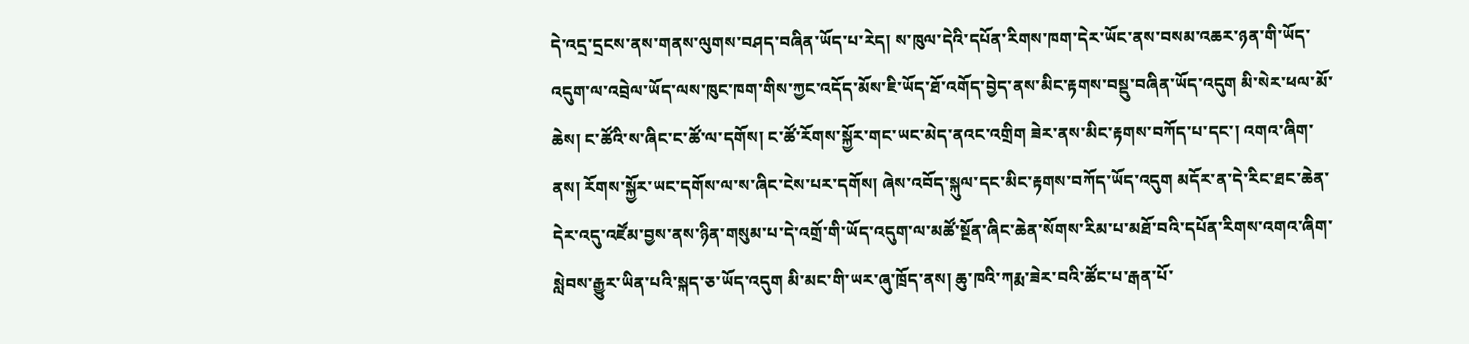དེ་འདྲ་དྲངས་ནས་གནས་ལུགས་བཤད་བཞིན་ཡོད་པ་རེད། ས་ཁུལ་དེའི་དཔོན་རིགས་ཁག་དེར་ཡོང་ནས་བསམ་འཆར་ཉན་གི་ཡོད་འདུག་ལ་འབྲེལ་ཡོད་ལས་ཁུང་ཁག་གིས་ཀྱང་འདོད་མོས་ཇི་ཡོད་ཐོ་འགོད་བྱེད་ནས་མིང་རྟགས་བསྡུ་བཞིན་ཡོད་འདུག མི་སེར་ཕལ་མོ་ཆེས། ང་ཚོའི་ས་ཞིང་ང་ཚོ་ལ་དགོས། ང་ཚོ་རོགས་སྐྱོར་གང་ཡང་མེད་ནའང་འགྲིག ཟེར་ནས་མིང་རྟགས་བཀོད་པ་དང་། འགའ་ཞིག་ནས། རོགས་སྐྱོར་ཡང་དགོས་ལ་ས་ཞིང་ངེས་པར་དགོས། ཞེས་འབོད་སྐུལ་དང་མིང་རྟགས་བཀོད་ཡོད་འདུག མདོར་ན་དེ་རིང་ཐང་ཆེན་དེར་འདུ་འཛོམ་བྱས་ནས་ཉིན་གསུམ་པ་དེ་འགྲོ་གི་ཡོད་འདུག་ལ་མཚོ་སྔོན་ཞིང་ཆེན་སོགས་རིམ་པ་མཐོ་བའི་དཔོན་རིགས་འགའ་ཞིག་སླེབས་རྒྱུར་ཡིན་པའི་སྐད་ཅ་ཡོད་འདུག མི་མང་གི་ཡར་ཞུ་ཁྲོད་ནས། ཆུ་ཁའི་ཀརྨ་ཟེར་བའི་ཚོང་པ་རྒན་པོ་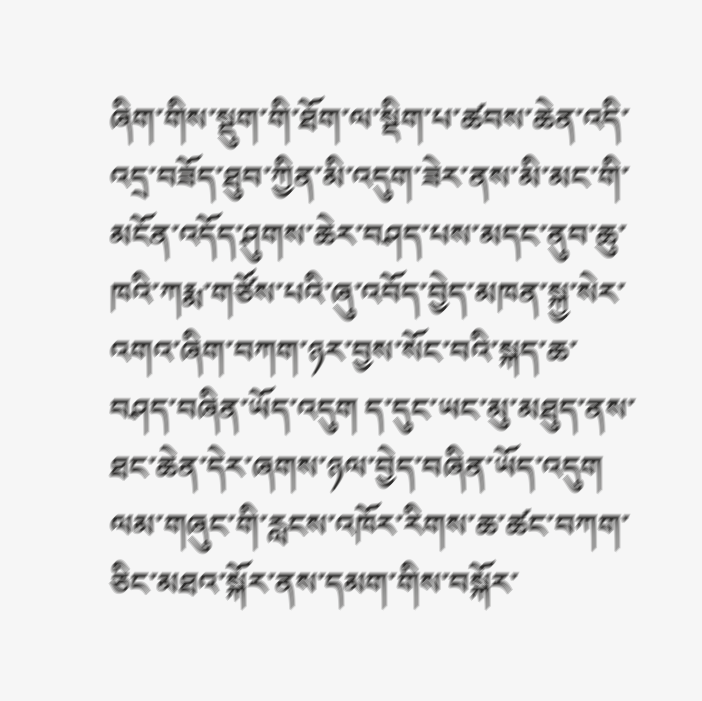ཞིག་གིས་སྡུག་གི་ཐོག་ལ་སྡིག་པ་ཚབས་ཆེན་འདི་འདྲ་བཟོད་ཐུབ་ཀྱིན་མི་འདུག་ཟེར་ནས་མི་མང་གི་མངོན་འདོད་ཤུགས་ཆེར་བཤད་པས་མདང་ནུབ་ཆུ་ཁའི་ཀརྨ་གཙོས་པའི་ཞུ་འབོད་བྱེད་མཁན་སྐྱ་སེར་འགའ་ཞིག་བཀག་ཉར་བྱས་སོང་བའི་སྐད་ཆ་བཤད་བཞིན་ཡོད་འདུག ད་དུང་ཡང་མུ་མཐུད་ནས་ཐང་ཆེན་དེར་ཞགས་ཉལ་བྱེད་བཞིན་ཡོད་འདུག ལམ་གཞུང་གི་རླངས་འཁོར་རིགས་ཆ་ཚང་བཀག་ཅིང་མཐའ་སྐོར་ནས་དམག་གིས་བསྐོར་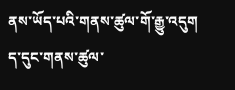ནས་ཡོད་པའི་གནས་ཚུལ་གོ་རྒྱུ་འདུག
ད་དུང་གནས་ཚུལ་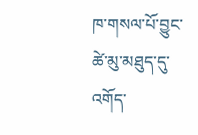ཁ་གསལ་པོ་བྱུང་ཚེ་མུ་མཐུད་དུ་འགོད་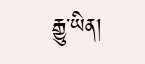རྒྱུ་ཡིན།